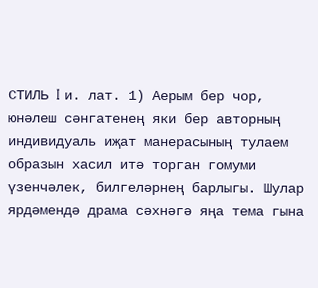СТИЛЬ I и. лат. 1) Аерым бер чор, юнәлеш сәнгатенең яки бер авторның индивидуаль иҗат манерасының тулаем образын хасил итә торган гомуми үзенчәлек, билгеләрнең барлыгы. Шулар ярдәмендә драма сәхнәгә яңа тема гына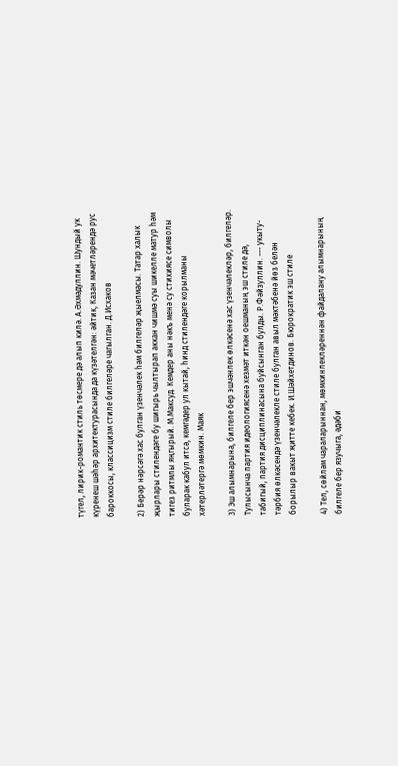түгел, лирик-романтик стиль төсмере дә алып килә. А.Әхмәдуллин. Шундый ук күренеш шәһәр архитектурасында да күзәтелгән: әйтик, Казан мәчетләрендә рус бароккосы, классицизм стиле билгеләре чагылган. Д.Исхаков

2) Берәр нәрсәгә хас булган үзенчәлек һәм билгеләр җыелмасы. Татар халык җырлары стилендәге бу шигырь чылтырап аккан чишмә суы шикелле матур һәм тигез ритмлы яңгырый. М.Максуд. Кемдер аны нәкъ менә су стихиясе символы буларак кабул итсә, кемгәдер ул кытай, һинд стилендәге корылманы хәтерләтергә мөмкин. Маяк

3) Эш алымнарына, билгеле бер эшчәнлек өлкәсенә хас үзенчәлекләр, билгеләр. Тулысынча партия идеологиясенә хезмәт иткән оешманың эш стиле дә, табигый, партия дисциплинасына буйсынган булды. Р.Фәйзуллин. --- укыту-тәрбия өлкәсендә үзенчәлекле стиле булган авыл мәктәбенә йөз белән борылыр вакыт җитте кебек. И.Шәйхетдинов. Бюрократик эш стиле

4) Тел, сөйләм чараларыннан, мөмкинлекләреннән файдалану алымнарының билгеле бер язучыга, әдәби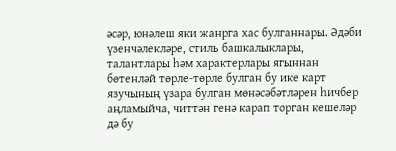әсәр, юнәлеш яки жанрга хас булганнары. Әдәби үзенчәлекләре, стиль башкалыклары, талантлары һәм характерлары ягыннан бөтенләй төрле-төрле булган бу ике карт язучының үзара булган мөнәсәбәтләрен һичбер аңламыйча, читтән генә карап торган кешеләр дә бу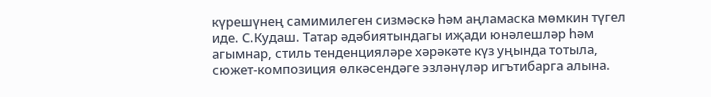күрешүнең самимилеген сизмәскә һәм аңламаска мөмкин түгел иде. С.Кудаш. Татар әдәбиятындагы иҗади юнәлешләр һәм агымнар, стиль тенденцияләре хәрәкәте күз уңында тотыла, сюжет-композиция өлкәсендәге эзләнүләр игътибарга алына.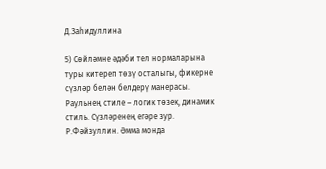Д.Заһидуллина

5) Сөйләмне әдәби тел нормаларына туры китереп төзү осталыгы, фикерне сүзләр белән белдерү манерасы. Раульнең стиле – логик төзек, динамик стиль. Сүзләренең егәре зур. Р.Фәйзуллин. Әмма монда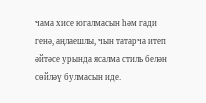чама хисе югалмасын һәм гади генә, аңлаешлы, чын татарча итеп әйтәсе урында ясалма стиль белән сөйләү булмасын иде.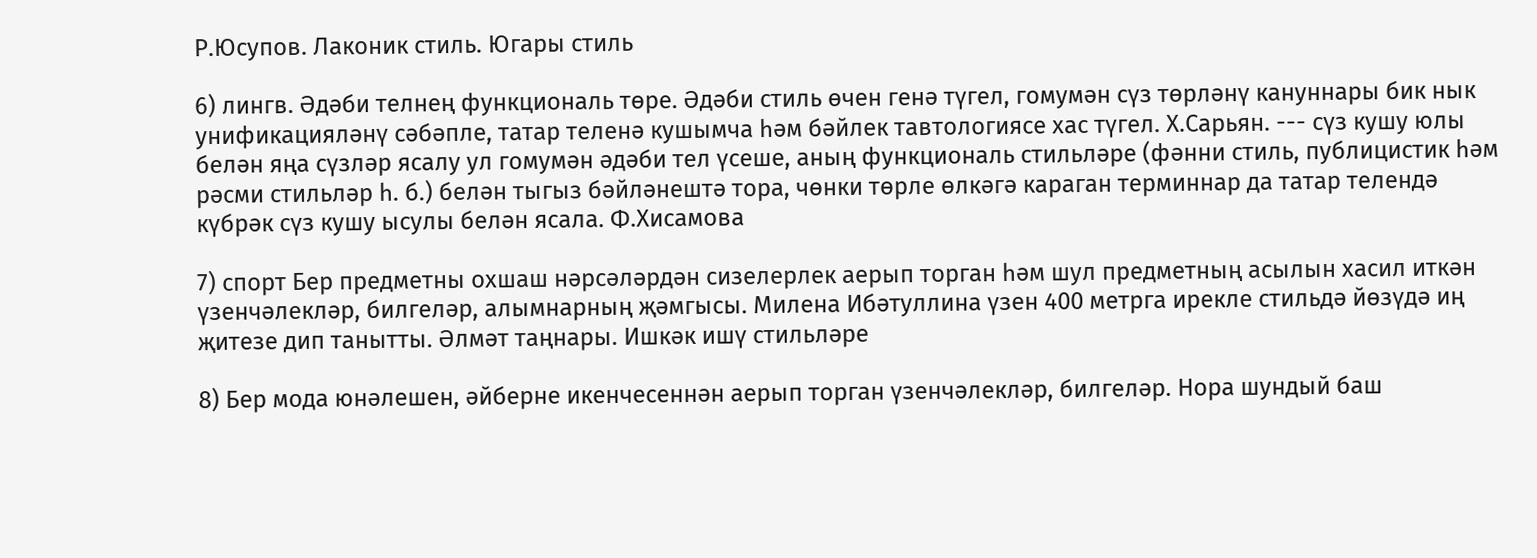Р.Юсупов. Лаконик стиль. Югары стиль

6) лингв. Әдәби телнең функциональ төре. Әдәби стиль өчен генә түгел, гомумән сүз төрләнү кануннары бик нык унификацияләнү сәбәпле, татар теленә кушымча һәм бәйлек тавтологиясе хас түгел. Х.Сарьян. --- сүз кушу юлы белән яңа сүзләр ясалу ул гомумән әдәби тел үсеше, аның функциональ стильләре (фәнни стиль, публицистик һәм рәсми стильләр һ. б.) белән тыгыз бәйләнештә тора, чөнки төрле өлкәгә караган терминнар да татар телендә күбрәк сүз кушу ысулы белән ясала. Ф.Хисамова

7) спорт Бер предметны охшаш нәрсәләрдән сизелерлек аерып торган һәм шул предметның асылын хасил иткән үзенчәлекләр, билгеләр, алымнарның җәмгысы. Милена Ибәтуллина үзен 400 метрга ирекле стильдә йөзүдә иң җитезе дип танытты. Әлмәт таңнары. Ишкәк ишү стильләре

8) Бер мода юнәлешен, әйберне икенчесеннән аерып торган үзенчәлекләр, билгеләр. Нора шундый баш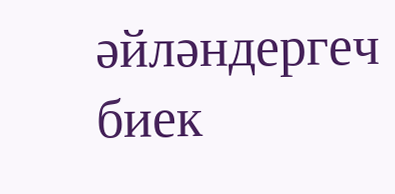әйләндергеч биек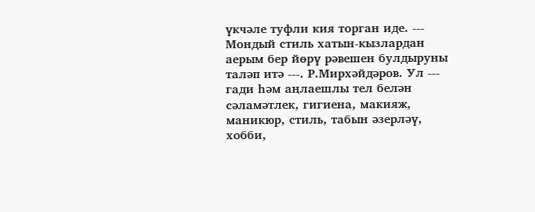үкчәле туфли кия торган иде. --- Мондый стиль хатын-кызлардан аерым бер йөрү рәвешен булдыруны таләп итә ---. Р.Мирхәйдәров. Ул --- гади һәм аңлаешлы тел белән сәламәтлек, гигиена, макияж, маникюр, стиль, табын әзерләү, хобби,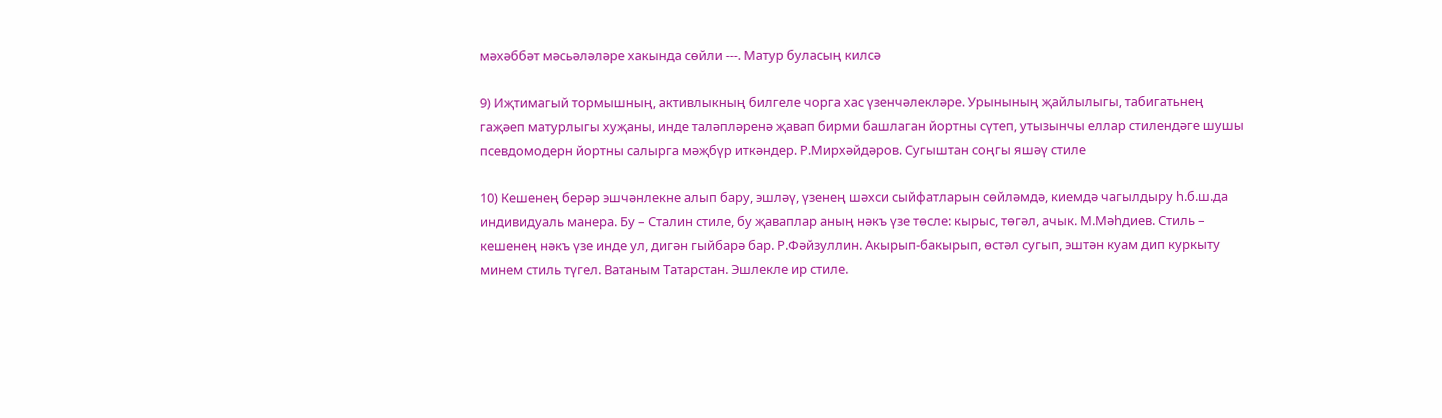мәхәббәт мәсьәләләре хакында сөйли ---. Матур буласың килсә

9) Иҗтимагый тормышның, активлыкның билгеле чорга хас үзенчәлекләре. Урынының җайлылыгы, табигатьнең гаҗәеп матурлыгы хуҗаны, инде таләпләренә җавап бирми башлаган йортны сүтеп, утызынчы еллар стилендәге шушы псевдомодерн йортны салырга мәҗбүр иткәндер. Р.Мирхәйдәров. Сугыштан соңгы яшәү стиле

10) Кешенең берәр эшчәнлекне алып бару, эшләү, үзенең шәхси сыйфатларын сөйләмдә, киемдә чагылдыру һ.б.ш.да индивидуаль манера. Бу – Сталин стиле, бу җаваплар аның нәкъ үзе төсле: кырыс, төгәл, ачык. М.Мәһдиев. Стиль – кешенең нәкъ үзе инде ул, дигән гыйбарә бар. Р.Фәйзуллин. Акырып-бакырып, өстәл сугып, эштән куам дип куркыту минем стиль түгел. Ватаным Татарстан. Эшлекле ир стиле.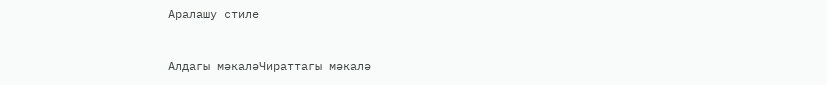Аралашу стиле



Алдагы мәкаләЧираттагы мәкалә